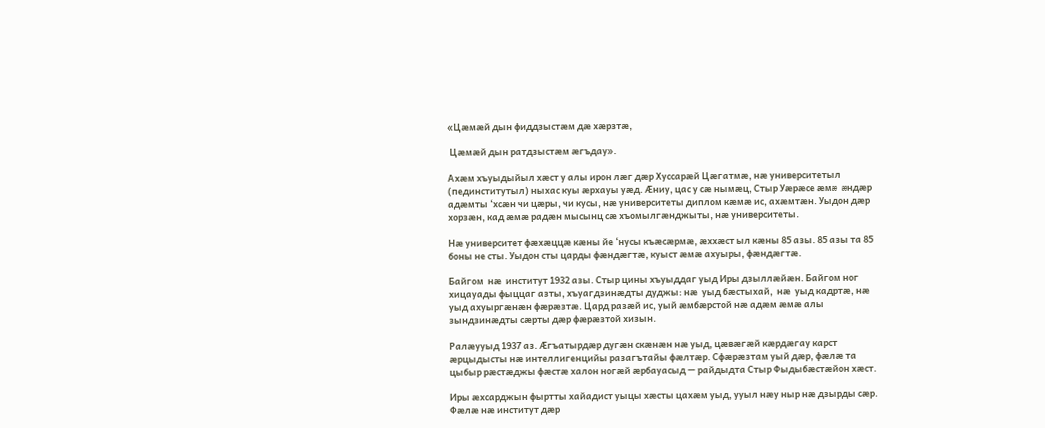«Цæмæй дын фиддзыстæм дæ хæрзтæ,

 Цæмæй дын ратдзыстæм æгъдау».

Ахæм хъуыдыйыл хæст у алы ирон лæг дæр Хуссарæй Цæгатмæ, нæ университетыл (пединститутыл) ныхас куы æрхауы уæд. Æниу, цас у сæ нымæц, Стыр Уæрæсе æмæ æндæр адæмты ‘хсæн чи цæры, чи кусы, нæ университеты диплом кæмæ ис, ахæмтæн. Уыдон дæр хорзæн, кад æмæ радæн мысынц сæ хъомылгæнджыты, нæ университеты.

Нæ университет фæхæццæ кæны йе ‘нусы къæсæрмæ, æххæст ыл кæны 85 азы. 85 азы та 85 боны не сты. Уыдон сты царды фæндæгтæ, куыст æмæ ахуыры, фæндæгтæ.

Байгом  нæ  институт 1932 азы. Стыр цины хъуыддаг уыд Иры дзыллæйæн. Байгом ног хицауады фыццаг азты, хъуагдзинæдты дуджы: нæ  уыд бæстыхай,  нæ  уыд кадртæ, нæ уыд ахуыргæнæн фæрæзтæ. Цард разæй ис, уый æмбæрстой нæ адæм æмæ алы зындзинæдты сæрты дæр фæрæзтой хизын.

Ралæууыд 1937 аз. Æгъатырдæр дугæн скæнæн нæ уыд, цæвæгæй кæрдæгау карст æрцыдысты нæ интеллигенцийы разагътайы фæлтæр. Сфæрæзтам уый дæр, фæлæ та цыбыр рæстæджы фæстæ халон ногæй æрбауасыд — райдыдта Стыр Фыдыбæстæйон хæст.

Иры æхсарджын фыртты хайадист уыцы хæсты цахæм уыд, ууыл нæу ныр нæ дзырды сæр. Фæлæ нæ институт дæр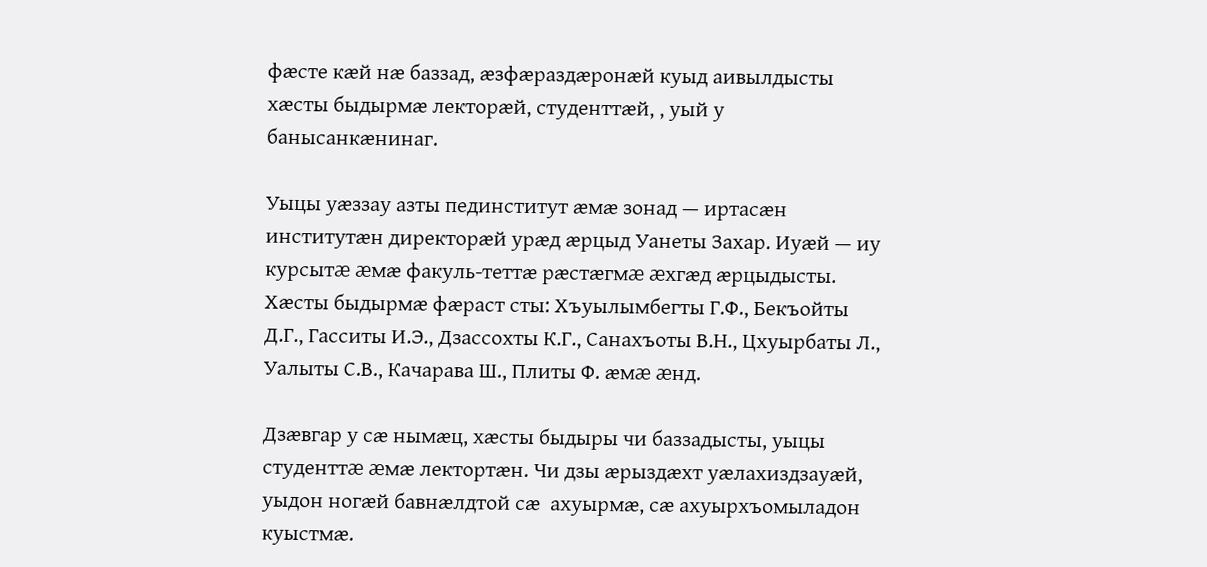фæсте кæй нæ баззад, æзфæраздæронæй куыд аивылдысты хæсты быдырмæ лекторæй, студенттæй, , уый у банысанкæнинаг.

Уыцы уæззау азты пединститут æмæ зонад — иртасæн институтæн директорæй урæд æрцыд Уанеты Захар. Иуæй — иу курсытæ æмæ факуль-теттæ рæстæгмæ æхгæд æрцыдысты. Хæсты быдырмæ фæраст сты: Хъуылымбегты Г.Ф., Бекъойты Д.Г., Гасситы И.Э., Дзассохты К.Г., Санахъоты В.Н., Цхуырбаты Л., Уалыты С.В., Качарава Ш., Плиты Ф. æмæ æнд.

Дзæвгар у сæ нымæц, хæсты быдыры чи баззадысты, уыцы студенттæ æмæ лектортæн. Чи дзы æрыздæхт уæлахиздзауæй, уыдон ногæй бавнæлдтой сæ  ахуырмæ, сæ ахуырхъомыладон куыстмæ.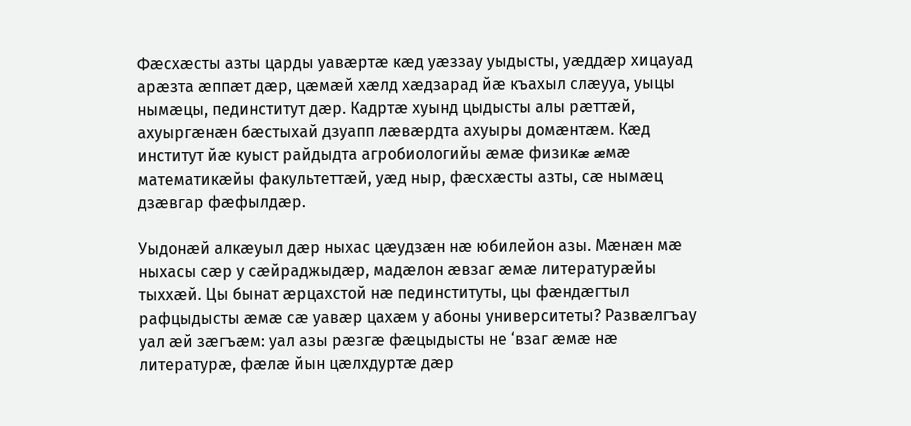Фæсхæсты азты царды уавæртæ кæд уæззау уыдысты, уæддæр хицауад арæзта æппæт дæр, цæмæй хæлд хæдзарад йæ къахыл слæууа, уыцы нымæцы, пединститут дæр. Кадртæ хуынд цыдысты алы рæттæй, ахуыргæнæн бæстыхай дзуапп лæвæрдта ахуыры домæнтæм. Кæд институт йæ куыст райдыдта агробиологийы æмæ физикæ æмæ математикæйы факультеттæй, уæд ныр, фæсхæсты азты, сæ нымæц дзæвгар фæфылдæр.

Уыдонæй алкæуыл дæр ныхас цæудзæн нæ юбилейон азы. Мæнæн мæ ныхасы сæр у сæйраджыдæр, мадæлон æвзаг æмæ литературæйы тыххæй. Цы бынат æрцахстой нæ пединституты, цы фæндæгтыл рафцыдысты æмæ сæ уавæр цахæм у абоны университеты? Развæлгъау уал æй зæгъæм: уал азы рæзгæ фæцыдысты не ‘взаг æмæ нæ литературæ, фæлæ йын цæлхдуртæ дæр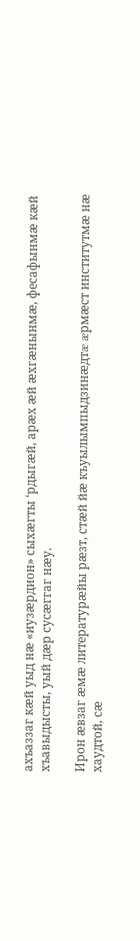ахъаззаг кæй уыд нæ «иузæрдион» сыхæгты ‘рдыгæй, арæх æй æхгæнынмæ, фесафынмæ кæй хъавыдысты, уый дæр сусæггаг нæу.

Ирон æвзаг æмæ литературæйы рæзт, стæй йæ къуылымпыдзинæдтæ æрмæст институтмæ нæ хаудтой, сæ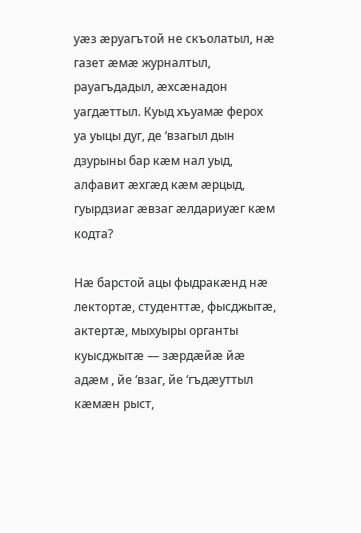уæз æруагътой не скъолатыл, нæ газет æмæ журналтыл, рауагъдадыл, æхсæнадон уагдæттыл. Куыд хъуамæ ферох уа уыцы дуг, де ‘взагыл дын дзурыны бар кæм нал уыд, алфавит æхгæд кæм æрцыд, гуырдзиаг æвзаг æлдариуæг кæм кодта?

Нæ барстой ацы фыдракæнд нæ лектортæ, студенттæ, фысджытæ, актертæ, мыхуыры органты куысджытæ — зæрдæйæ йæ адæм , йе ‘взаг, йе ‘гъдæуттыл кæмæн рыст,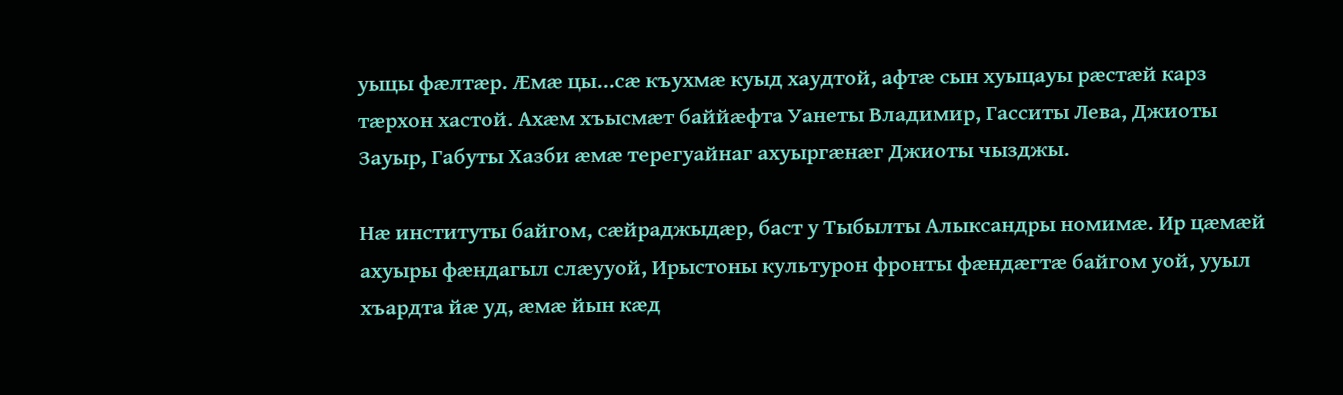уыцы фæлтæр. Æмæ цы…сæ къухмæ куыд хаудтой, афтæ сын хуыцауы рæстæй карз тæрхон хастой. Ахæм хъысмæт баййæфта Уанеты Владимир, Гасситы Лева, Джиоты Зауыр, Габуты Хазби æмæ терегуайнаг ахуыргæнæг Джиоты чызджы.

Нæ институты байгом, сæйраджыдæр, баст у Тыбылты Алыксандры номимæ. Ир цæмæй ахуыры фæндагыл слæууой, Ирыстоны культурон фронты фæндæгтæ байгом уой, ууыл хъардта йæ уд, æмæ йын кæд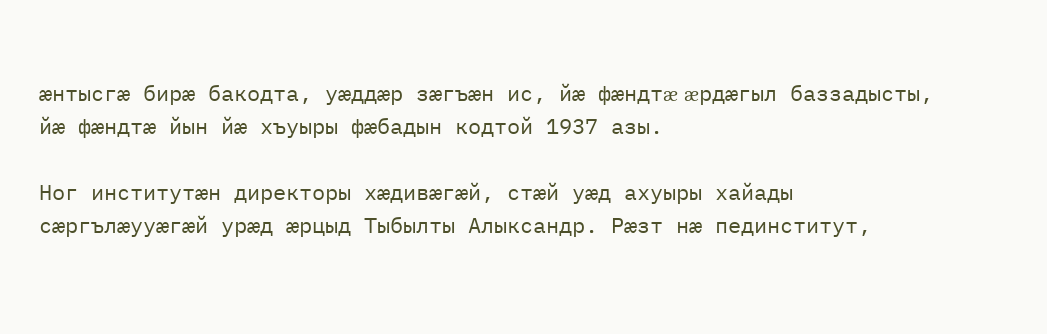æнтысгæ бирæ бакодта, уæддæр зæгъæн ис, йæ фæндтæ æрдæгыл баззадысты, йæ фæндтæ йын йæ хъуыры фæбадын кодтой 1937 азы.

Ног институтæн директоры хæдивæгæй, стæй уæд ахуыры хайады сæргълæууæгæй урæд æрцыд Тыбылты Алыксандр. Рæзт нæ пединститут,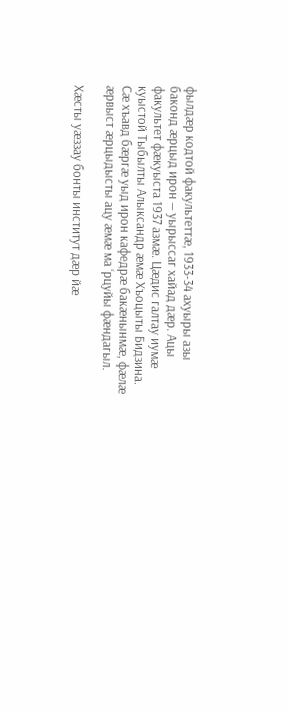фылдæр кодтой факультеттæ, 1933-34 ахуыры азы баконд æрцыд ирон — уырыссаг хайад дæр. Ацы факультет фæкуыста 1937 азмæ. Цæдис галтау иумæ куыстой Тыбылты Алыксандр æмæ Хъоцыты Бидзина. Сæ хъавд бæргæ уыд ирон кафедрæ бакæнынмæ, фæлæ æрвыст æрцыдысты ацу æмæ ма ‘рцуйы фæндагыл.

Хæсты уæззау бонты институт дæр йæ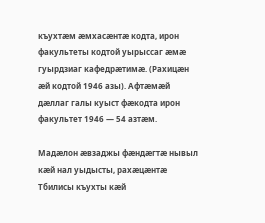къухтæм æмхасæнтæ кодта, ирон факультеты кодтой уырыссаг æмæ гуырдзиаг кафедрæтимæ. (Рахицæн æй кодтой 1946 азы). Афтæмæй дæллаг галы куыст фæкодта ирон факультет 1946 — 54 азтæм.

Мадæлон æвзаджы фæндæгтæ нывыл кæй нал уыдысты, рахæцæнтæ Тбилисы къухты кæй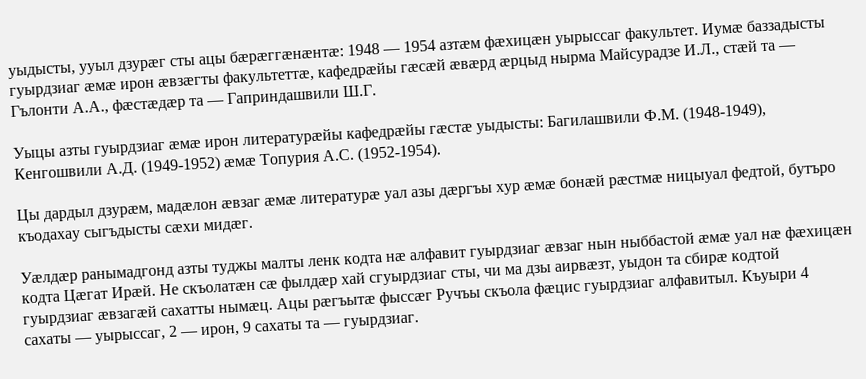уыдысты, ууыл дзурæг сты ацы бæрæггæнæнтæ: 1948 — 1954 азтæм фæхицæн уырыссаг факультет. Иумæ баззадысты гуырдзиаг æмæ ирон æвзæгты факультеттæ, кафедрæйы гæсæй æвæрд æрцыд нырма Майсурадзе И.Л., стæй та — Гълонти А.А., фæстæдæр та — Гаприндашвили Ш.Г.

Уыцы азты гуырдзиаг æмæ ирон литературæйы кафедрæйы гæстæ уыдысты: Багилашвили Ф.М. (1948-1949), Кенгошвили А.Д. (1949-1952) æмæ Топурия А.С. (1952-1954).

Цы дардыл дзурæм, мадæлон æвзаг æмæ литературæ уал азы дæргъы хур æмæ бонæй рæстмæ ницыуал федтой, бутъро къодахау сыгъдысты сæхи мидæг.

Уæлдæр ранымадгонд азты туджы малты ленк кодта нæ алфавит гуырдзиаг æвзаг нын ныббастой æмæ уал нæ фæхицæн кодта Цæгат Ирæй. Не скъолатæн сæ фылдæр хай сгуырдзиаг сты, чи ма дзы аирвæзт, уыдон та сбирæ кодтой гуырдзиаг æвзагæй сахатты нымæц. Ацы рæгъытæ фыссæг Ручъы скъола фæцис гуырдзиаг алфавитыл. Къуыри 4 сахаты — уырыссаг, 2 — ирон, 9 сахаты та — гуырдзиаг.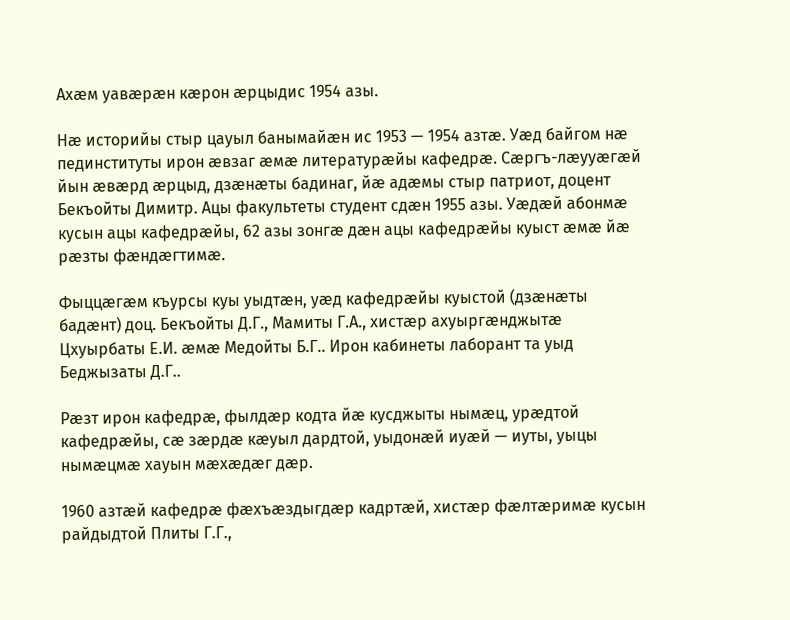Ахæм уавæрæн кæрон æрцыдис 1954 азы.

Нæ историйы стыр цауыл банымайæн ис 1953 — 1954 азтæ. Уæд байгом нæ пединституты ирон æвзаг æмæ литературæйы кафедрæ. Сæргъ-лæууæгæй йын æвæрд æрцыд, дзæнæты бадинаг, йæ адæмы стыр патриот, доцент Бекъойты Димитр. Ацы факультеты студент сдæн 1955 азы. Уæдæй абонмæ кусын ацы кафедрæйы, 62 азы зонгæ дæн ацы кафедрæйы куыст æмæ йæ рæзты фæндæгтимæ.

Фыццæгæм къурсы куы уыдтæн, уæд кафедрæйы куыстой (дзæнæты бадæнт) доц. Бекъойты Д.Г., Мамиты Г.А., хистæр ахуыргæнджытæ Цхуырбаты Е.И. æмæ Медойты Б.Г.. Ирон кабинеты лаборант та уыд  Беджызаты Д.Г..

Рæзт ирон кафедрæ, фылдæр кодта йæ кусджыты нымæц, урæдтой кафедрæйы, сæ зæрдæ кæуыл дардтой, уыдонæй иуæй — иуты, уыцы нымæцмæ хауын мæхæдæг дæр.

1960 азтæй кафедрæ фæхъæздыгдæр кадртæй, хистæр фæлтæримæ кусын райдыдтой Плиты Г.Г.,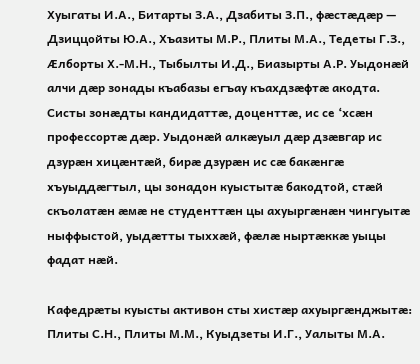Хуыгаты И.А., Битарты З.А., Дзабиты З.П., фæстæдæр — Дзиццойты Ю.А., Хъазиты М.Р., Плиты М.А., Тедеты Г.З., Æлборты Х.-М.Н., Тыбылты И.Д., Биазырты А.Р. Уыдонæй алчи дæр зонады къабазы егъау къахдзæфтæ акодта. Систы зонæдты кандидаттæ, доценттæ, ис се ‘хсæн профессортæ дæр. Уыдонæй алкæуыл дæр дзæвгар ис дзурæн хицæнтæй, бирæ дзурæн ис сæ бакæнгæ хъуыддæгтыл, цы зонадон куыстытæ бакодтой, стæй скъолатæн æмæ не студенттæн цы ахуыргæнæн чингуытæ ныффыстой, уыдæтты тыххæй, фæлæ ныртæккæ уыцы фадат нæй.

Кафедрæты куысты активон сты хистæр ахуыргæнджытæ: Плиты С.Н., Плиты М.М., Куыдзеты И.Г., Уалыты М.А.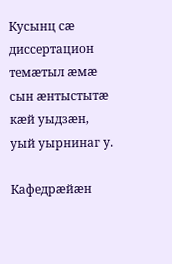Кусынц сæ диссертацион темæтыл æмæ сын æнтыстытæ кæй уыдзæн, уый уырнинаг у.

Кафедрæйæн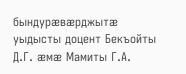бындурæвæрджытæ уыдысты доцент Бекъойты Д.Г. æмæ Мамиты Г.А.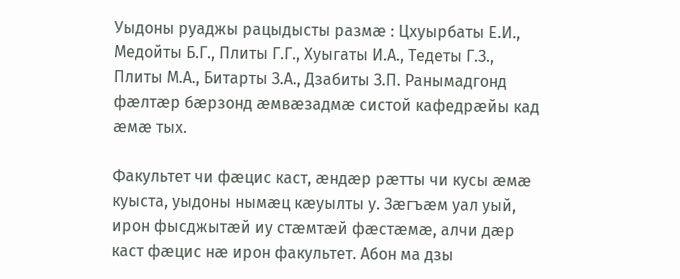Уыдоны руаджы рацыдысты размæ : Цхуырбаты Е.И., Медойты Б.Г., Плиты Г.Г., Хуыгаты И.А., Тедеты Г.З., Плиты М.А., Битарты З.А., Дзабиты З.П. Ранымадгонд фæлтæр бæрзонд æмвæзадмæ систой кафедрæйы кад æмæ тых.

Факультет чи фæцис каст, æндæр рæтты чи кусы æмæ куыста, уыдоны нымæц кæуылты у. Зæгъæм уал уый, ирон фысджытæй иу стæмтæй фæстæмæ, алчи дæр каст фæцис нæ ирон факультет. Абон ма дзы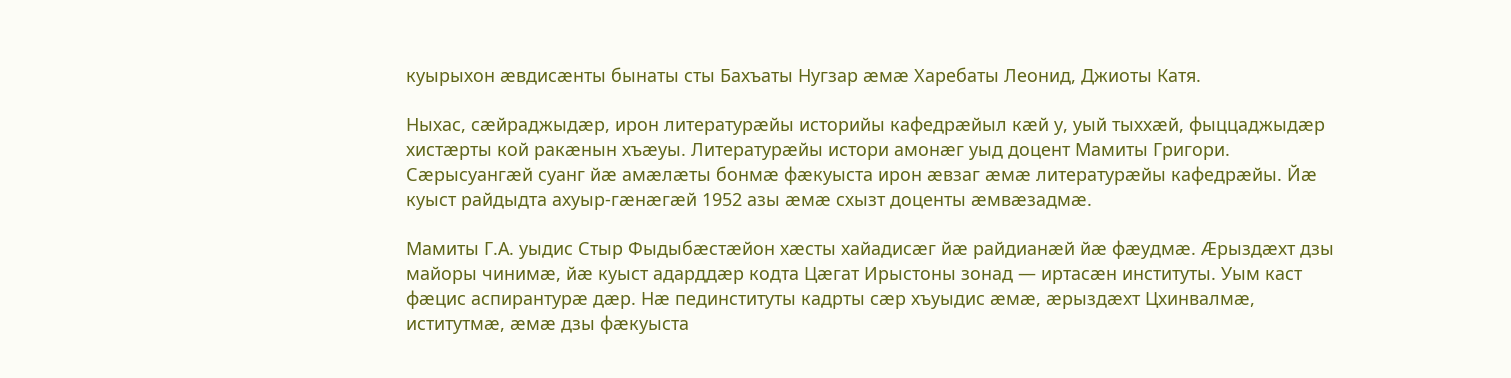куырыхон æвдисæнты бынаты сты Бахъаты Нугзар æмæ Харебаты Леонид, Джиоты Катя.

Ныхас, сæйраджыдæр, ирон литературæйы историйы кафедрæйыл кæй у, уый тыххæй, фыццаджыдæр хистæрты кой ракæнын хъæуы. Литературæйы истори амонæг уыд доцент Мамиты Григори. Сæрысуангæй суанг йæ амæлæты бонмæ фæкуыста ирон æвзаг æмæ литературæйы кафедрæйы. Йæ куыст райдыдта ахуыр-гæнæгæй 1952 азы æмæ схызт доценты æмвæзадмæ.

Мамиты Г.А. уыдис Стыр Фыдыбæстæйон хæсты хайадисæг йæ райдианæй йæ фæудмæ. Æрыздæхт дзы майоры чинимæ, йæ куыст адарддæр кодта Цæгат Ирыстоны зонад — иртасæн институты. Уым каст фæцис аспирантурæ дæр. Нæ пединституты кадрты сæр хъуыдис æмæ, æрыздæхт Цхинвалмæ, иститутмæ, æмæ дзы фæкуыста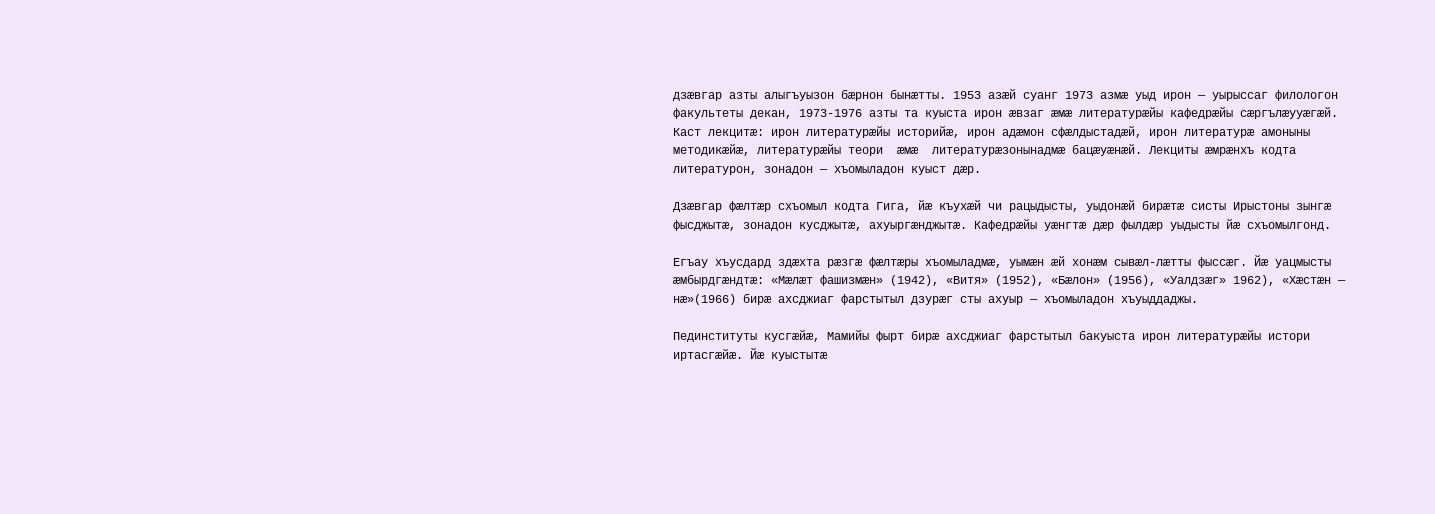дзæвгар азты алыгъуызон бæрнон бынæтты. 1953 азæй суанг 1973 азмæ уыд ирон — уырыссаг филологон факультеты декан, 1973-1976 азты та куыста ирон æвзаг æмæ литературæйы кафедрæйы сæргълæууæгæй. Каст лекцитæ: ирон литературæйы историйæ, ирон адæмон сфæлдыстадæй, ирон литературæ амоныны методикæйæ, литературæйы теори  æмæ  литературæзонынадмæ бацæуæнæй. Лекциты æмрæнхъ кодта литературон, зонадон — хъомыладон куыст дæр.

Дзæвгар фæлтæр схъомыл кодта Гига, йæ къухæй чи рацыдысты, уыдонæй бирæтæ систы Ирыстоны зынгæ фысджытæ, зонадон кусджытæ, ахуыргæнджытæ. Кафедрæйы уæнгтæ дæр фылдæр уыдысты йæ схъомылгонд.

Егъау хъусдард здæхта рæзгæ фæлтæры хъомыладмæ, уымæн æй хонæм сывæл-лæтты фыссæг. Йæ уацмысты æмбырдгæндтæ: «Мæлæт фашизмæн» (1942), «Витя» (1952), «Бæлон» (1956), «Уалдзæг» 1962), «Хæстæн — нæ»(1966) бирæ ахсджиаг фарстытыл дзурæг сты ахуыр — хъомыладон хъуыддаджы.

Пединституты кусгæйæ, Мамийы фырт бирæ ахсджиаг фарстытыл бакуыста ирон литературæйы истори иртасгæйæ. Йæ куыстытæ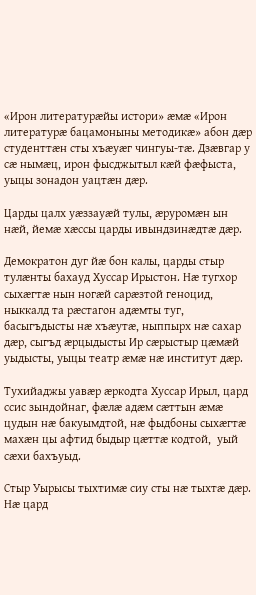«Ирон литературæйы истори» æмæ «Ирон литературæ бацамоныны методикæ» абон дæр студенттæн сты хъæуæг чингуы-тæ. Дзæвгар у сæ нымæц, ирон фысджытыл кæй фæфыста, уыцы зонадон уацтæн дæр.

Царды цалх уæззауæй тулы, æруромæн ын нæй, йемæ хæссы царды ивындзинæдтæ дæр.

Демократон дуг йæ бон калы, царды стыр тулæнты бахауд Хуссар Ирыстон. Нæ тугхор сыхæгтæ нын ногæй сарæзтой геноцид, ныккалд та рæстагон адæмты туг, басыгъдысты нæ хъæутæ, ныппырх нæ сахар дæр, сыгъд æрцыдысты Ир сæрыстыр цæмæй уыдысты, уыцы театр æмæ нæ институт дæр.

Тухийаджы уавæр æркодта Хуссар Ирыл, цард ссис зындойнаг, фæлæ адæм сæттын æмæ цудын нæ бакуымдтой, нæ фыдбоны сыхæгтæ махæн цы афтид быдыр цæттæ кодтой,  уый сæхи бахъуыд.

Стыр Уырысы тыхтимæ сиу сты нæ тыхтæ дæр. Нæ цард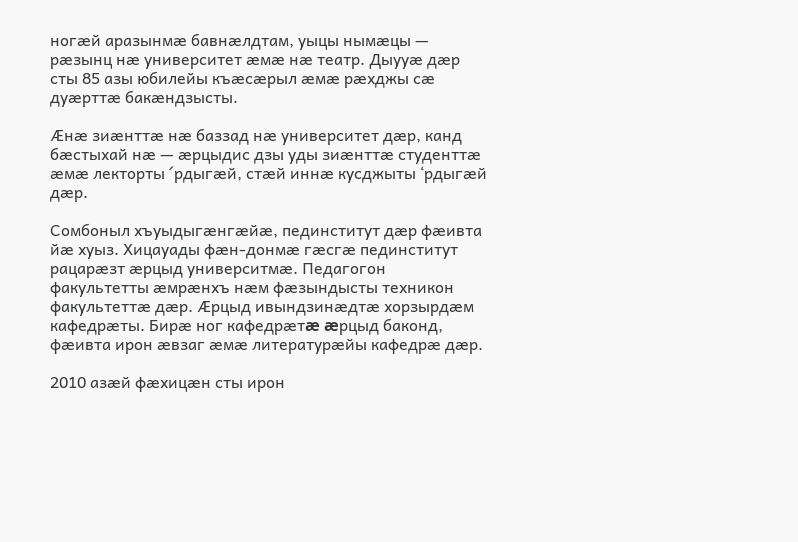ногæй аразынмæ бавнæлдтам, уыцы нымæцы — рæзынц нæ университет æмæ нæ театр. Дыууæ дæр сты 85 азы юбилейы къæсæрыл æмæ рæхджы сæ дуæрттæ бакæндзысты.

Æнæ зиæнттæ нæ баззад нæ университет дæр, канд бæстыхай нæ — æрцыдис дзы уды зиæнттæ студенттæ æмæ лекторты ´рдыгæй, стæй иннæ кусджыты ‘рдыгæй дæр.

Сомбоныл хъуыдыгæнгæйæ, пединститут дæр фæивта йæ хуыз. Хицауады фæн-донмæ гæсгæ пединститут рацарæзт æрцыд университмæ. Педагогон факультетты æмрæнхъ нæм фæзындысты техникон факультеттæ дæр. Æрцыд ивындзинæдтæ хорзырдæм кафедрæты. Бирæ ног кафедрæтæ æрцыд баконд, фæивта ирон æвзаг æмæ литературæйы кафедрæ дæр.

2010 азæй фæхицæн сты ирон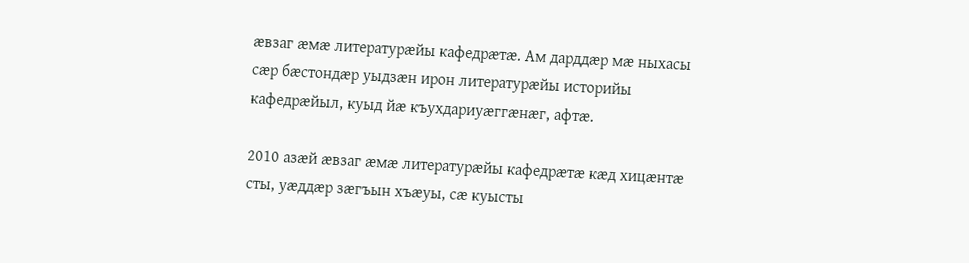æвзаг æмæ литературæйы кафедрæтæ. Ам дарддæр мæ ныхасы сæр бæстондæр уыдзæн ирон литературæйы историйы кафедрæйыл, куыд йæ къухдариуæггæнæг, афтæ.

2010 азæй æвзаг æмæ литературæйы кафедрæтæ кæд хицæнтæ сты, уæддæр зæгъын хъæуы, сæ куысты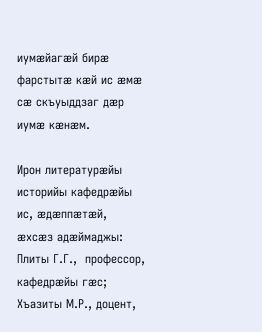иумæйагæй бирæ фарстытæ кæй ис æмæ сæ скъуыддзаг дæр иумæ кæнæм.

Ирон литературæйы историйы кафедрæйы ис, æдæппæтæй, æхсæз адæймаджы: Плиты Г.Г.,  профессор, кафедрæйы гæс; Хъазиты М.Р., доцент,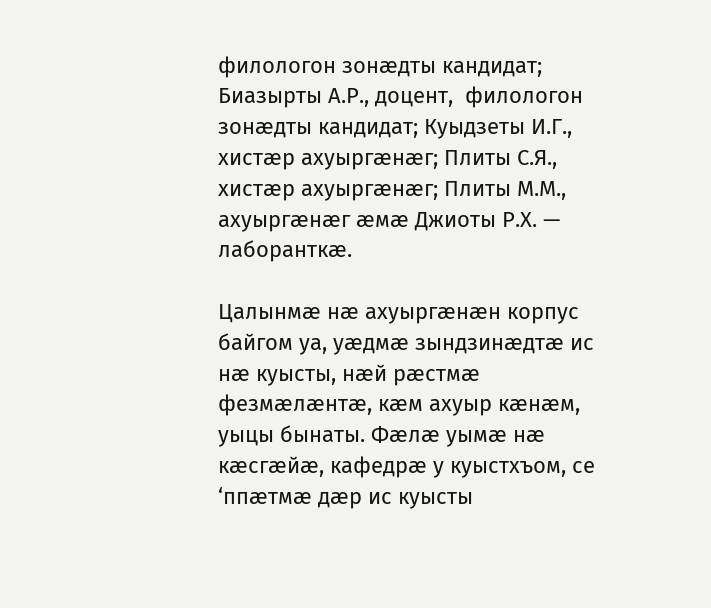филологон зонæдты кандидат; Биазырты А.Р., доцент,  филологон зонæдты кандидат; Куыдзеты И.Г., хистæр ахуыргæнæг; Плиты С.Я.,  хистæр ахуыргæнæг; Плиты М.М., ахуыргæнæг æмæ Джиоты Р.Х. — лаборанткæ.

Цалынмæ нæ ахуыргæнæн корпус байгом уа, уæдмæ зындзинæдтæ ис нæ куысты, нæй рæстмæ фезмæлæнтæ, кæм ахуыр кæнæм, уыцы бынаты. Фæлæ уымæ нæ кæсгæйæ, кафедрæ у куыстхъом, се ‘ппæтмæ дæр ис куысты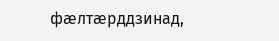фæлтæрддзинад,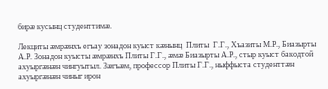бирæ кусынц студенттимæ.

Лекциты æмрæнхъ егъау зонадон куыст кæнынц  Плиты  Г.Г., Хъазиты М.Р., Биазырты А.Р. Зонадон куысты æмрæнхъ Плиты Г.Г., æмæ Биазырты А.Р., стыр куыст бакодтой ахуыргæнæн чингуытыл. Зæгъæм, профессор Плиты Г.Г., ныффыста студенттæн ахуыргæнæн чиныг ирон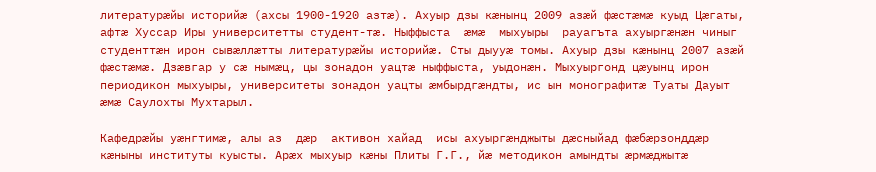литературæйы историйæ (ахсы 1900-1920 азтæ). Ахуыр дзы кæнынц 2009 азæй фæстæмæ куыд Цæгаты, афтæ Хуссар Иры университетты студент-тæ. Ныффыста  æмæ  мыхуыры  рауагъта ахуыргæнæн чиныг студенттæн ирон сывæллæтты литературæйы историйæ. Сты дыууæ томы. Ахуыр дзы кæнынц 2007 азæй фæстæмæ. Дзæвгар у сæ нымæц, цы зонадон уацтæ ныффыста, уыдонæн. Мыхуыргонд цæуынц ирон периодикон мыхуыры, университеты зонадон уацты æмбырдгæндты, ис ын монографитæ Туаты Дауыт æмæ Саулохты Мухтарыл.

Кафедрæйы уæнгтимæ, алы аз  дæр  активон хайад  исы ахуыргæнджыты дæсныйад фæбæрзонддæр кæныны институты куысты. Арæх мыхуыр кæны Плиты Г.Г., йæ методикон амындты æрмæджытæ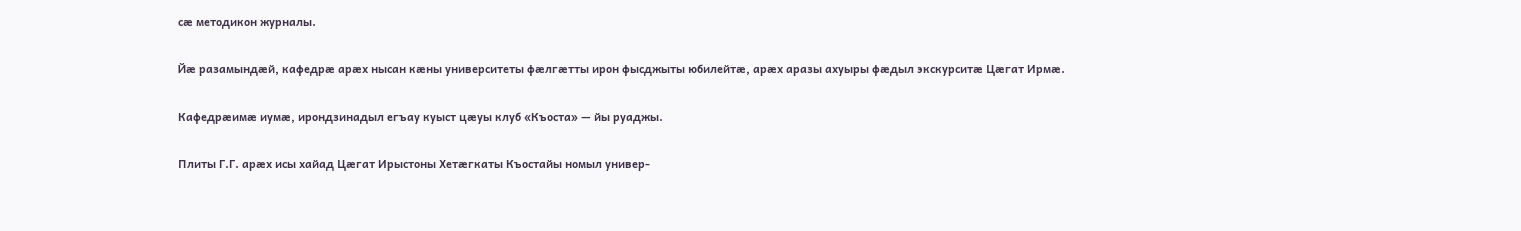сæ методикон журналы.

Йæ разамындæй, кафедрæ арæх нысан кæны университеты фæлгæтты ирон фысджыты юбилейтæ, арæх аразы ахуыры фæдыл экскурситæ Цæгат Ирмæ.

Кафедрæимæ иумæ, ирондзинадыл егъау куыст цæуы клуб «Къоста» — йы руаджы.

Плиты Г.Г. арæх исы хайад Цæгат Ирыстоны Хетæгкаты Къостайы номыл универ-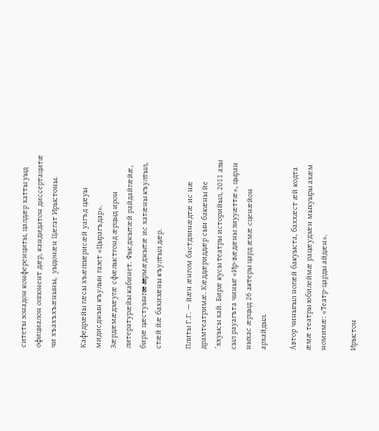ситеты зонадон конференциты, цалдæр хатты уыд официалон оппонент дæр, кандидатон диссертацитæ чи хъахъхъæныны,  уыдонæн Цæгат Ирыстоны.

Кафедрæйы гæсы хъæппæрисæй уагъд цæуы мидисджын къулын газет «Цырагъдар». Зæрдæмæдзæугæ сфæлыстгонд æрцыд ирон литературæйы кабинет. Фысджытæй райдайгæйæ, бирæ цæстуынгæ æрмæджытæ ис хатæны къултыл, стæй йæ бахизæны къултыл дæр.

Плиты Г.Г. — йæн æнгом бастдзинæдтæ ис нæ драмтеатримæ. Кæддæриддæр сын бакæны йе ´ххуысы хай. Бирæ кусы театры историйыл, 2011 азы сыл рауагъта чиныг «Ир-вæдæны зиууæттæ», цыран ныхас æрцыд 26 актеры цард æмæ сценæйон архайдыл.

Автор чиныгыл ногæй бакуыста, баххæст æй кодта æмæ театры юбилеймæ рацæудзæн мыхуыры ахæм номимæ: «Театр-царды айдæн».

Ирыстон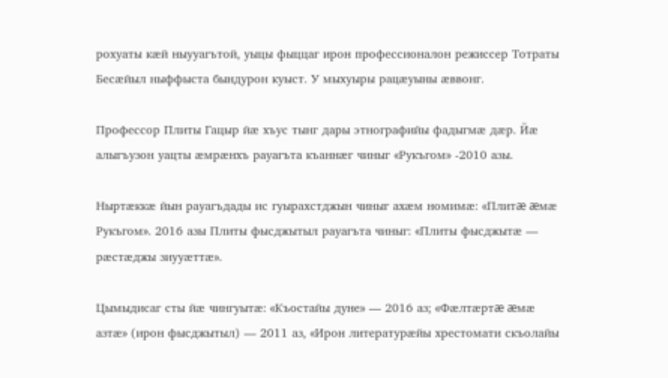рохуаты кæй ныууагътой, уыцы фыццаг ирон профессионалон режиссер Тотраты Бесæйыл ныффыста бындурон куыст. У мыхуыры рацæуыны æввонг.

Профессор Плиты Гацыр йæ хъус тынг дары этнографийы фадыгмæ дæр. Йæ алыгъузон уацты æмрæнхъ рауагъта къаннæг чиныг «Рукъгом» -2010 азы.

Ныртæккæ йын рауагъдады ис гуырахстджын чиныг ахæм номимæ: «Плитæ æмæ Рукъгом». 2016 азы Плиты фысджытыл рауагъта чиныг: «Плиты фысджытæ — рæстæджы зиууæттæ».

Цымыдисаг сты йæ чингуытæ: «Къостайы дуне» — 2016 аз; «Фæлтæртæ æмæ азтæ» (ирон фысджытыл) — 2011 аз, «Ирон литературæйы хрестомати скъолайы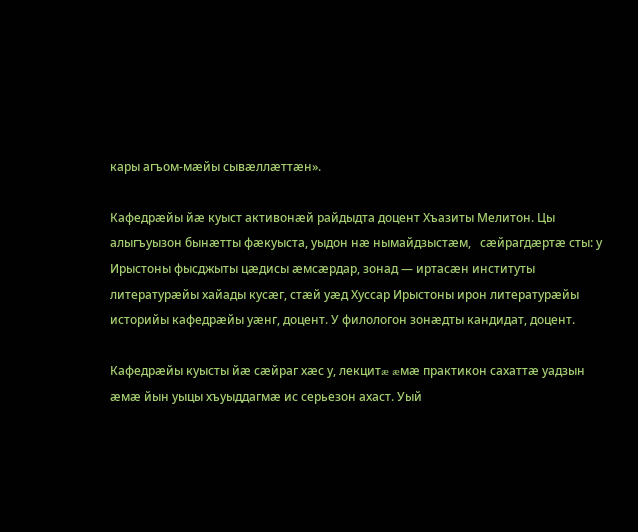кары агъом-мæйы сывæллæттæн».

Кафедрæйы йæ куыст активонæй райдыдта доцент Хъазиты Мелитон. Цы алыгъуызон бынæтты фæкуыста, уыдон нæ нымайдзыстæм,   сæйрагдæртæ сты: у Ирыстоны фысджыты цæдисы æмсæрдар, зонад — иртасæн институты литературæйы хайады кусæг, стæй уæд Хуссар Ирыстоны ирон литературæйы историйы кафедрæйы уæнг, доцент. У филологон зонæдты кандидат, доцент.

Кафедрæйы куысты йæ сæйраг хæс у, лекцитæ æмæ практикон сахаттæ уадзын æмæ йын уыцы хъуыддагмæ ис серьезон ахаст. Уый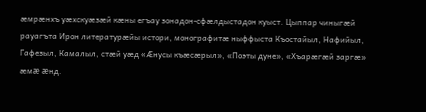æмрæнхъ уæхскуæзæй кæны егъау зонадон-сфæлдыстадон куыст. Цыппар чиныгæй рауагъта Ирон литературæйы истори, монографитæ ныффыста Къостайыл, Нафийыл, Гафезыл, Камалыл, стæй уæд «Æнусы къæсæрыл», «Поэты дуне», «Хъарæгæй заргæ» æмæ æнд.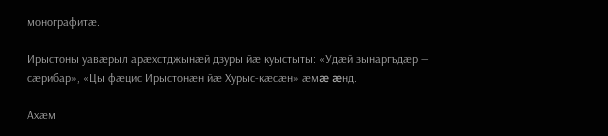монографитæ.

Ирыстоны уавæрыл арæхстджынæй дзуры йæ куыстыты: «Удæй зынаргъдæр — сæрибар», «Цы фæцис Ирыстонæн йæ Хурыс-кæсæн» æмæ æнд.

Ахæм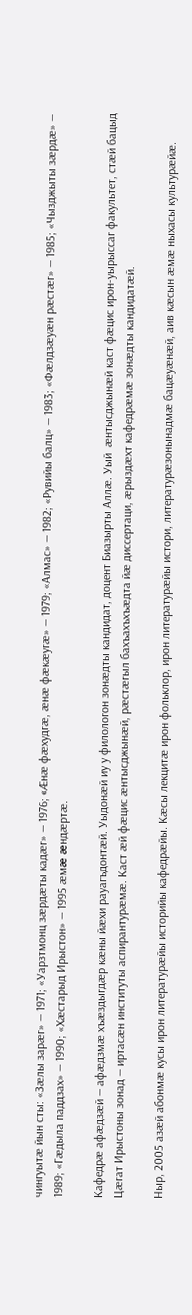чингуытæ йын сты: «Зæлы зарæг» — 1971; «Уарзтмонц зæрдæты кадæг» — 1976; «Æнæ фæхудгæ, æнæ фæкæугæ» — 1979; «Алмас» — 1982; «Рувийы балц» — 1983; «Фæлдзæуæн рæстæг» — 1985; «Чызджыты зæрдæ» — 1989; «Гæдыла паддзах» — 1990; «Хæстарыд Ирыстон» — 1995 æмæ æндæртæ.

Кафедрæ афæдзæй — афæдзмæ хъæздыгдæр кæны йæхи рауагъдонтæй. Уыдонæй иу у филологон зонæдты кандидат, доцент Биазырты Аллæ. Уый  æнтысджынæй каст фæцис ирон-уырыссаг факультет, стæй бацыд Цæгат Ирыстоны зонад — иртасæн институты аспирантурæмæ. Каст æй фæцис æнтысджынæй, рæстæгыл бахъахъхъæдта йæ диссертаци, æрыздæхт кафедрæмæ зонæдты кандидатæй.

Ныр, 2005 азæй абонмæ кусы ирон литературæйы историйы кафедрæйы. Кæсы лекцитæ ирон фольклор, ирон литературæйы истори, литературæзонынадмæ бацæуæнæй, аив кæсын æмæ ныхасы культурæйæ.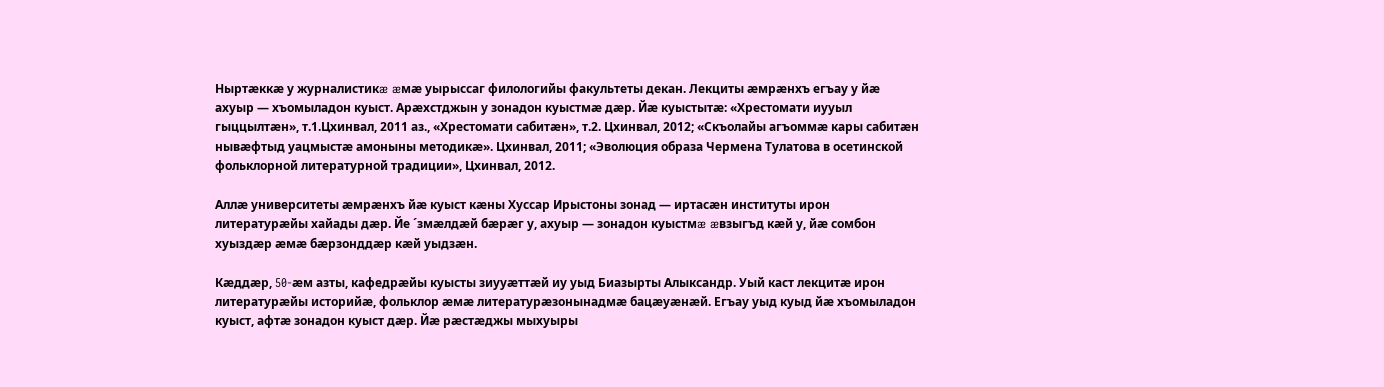Ныртæккæ у журналистикæ æмæ уырыссаг филологийы факультеты декан. Лекциты æмрæнхъ егъау у йæ ахуыр — хъомыладон куыст. Арæхстджын у зонадон куыстмæ дæр. Йæ куыстытæ: «Хрестомати иууыл гыццылтæн», т.1.Цхинвал, 2011 аз., «Хрестомати сабитæн», т.2. Цхинвал, 2012; «Скъолайы агъоммæ кары сабитæн нывæфтыд уацмыстæ амоныны методикæ». Цхинвал, 2011; «Эволюция образа Чермена Тулатова в осетинской фольклорной литературной традиции», Цхинвал, 2012.

Аллæ университеты æмрæнхъ йæ куыст кæны Хуссар Ирыстоны зонад — иртасæн институты ирон литературæйы хайады дæр. Йе ´змæлдæй бæрæг у, ахуыр — зонадон куыстмæ æвзыгъд кæй у, йæ сомбон хуыздæр æмæ бæрзонддæр кæй уыдзæн.

Кæддæр, 50-æм азты, кафедрæйы куысты зиууæттæй иу уыд Биазырты Алыксандр. Уый каст лекцитæ ирон литературæйы историйæ, фольклор æмæ литературæзонынадмæ бацæуæнæй. Егъау уыд куыд йæ хъомыладон куыст, афтæ зонадон куыст дæр. Йæ рæстæджы мыхуыры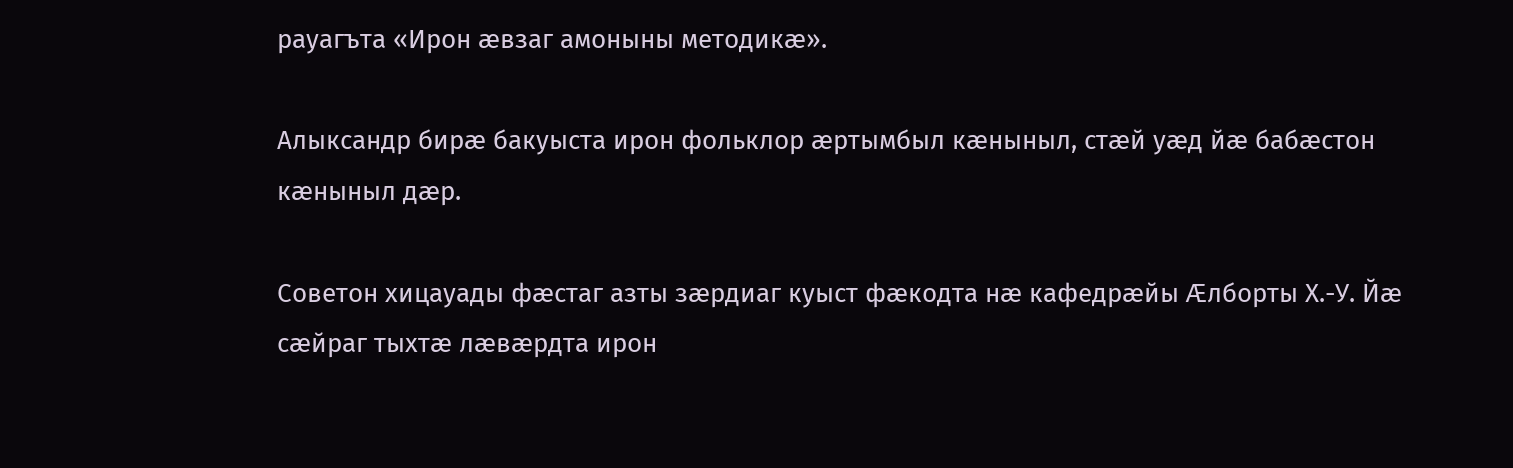рауагъта «Ирон æвзаг амоныны методикæ».

Алыксандр бирæ бакуыста ирон фольклор æртымбыл кæныныл, стæй уæд йæ бабæстон кæныныл дæр.

Советон хицауады фæстаг азты зæрдиаг куыст фæкодта нæ кафедрæйы Æлборты Х.-У. Йæ сæйраг тыхтæ лæвæрдта ирон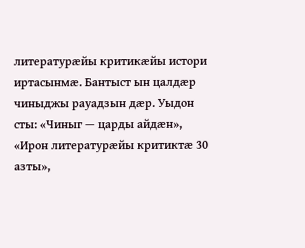литературæйы критикæйы истори иртасынмæ. Бантыст ын цалдæр чиныджы рауадзын дæр. Уыдон сты: «Чиныг — царды айдæн», «Ирон литературæйы критиктæ 30 азты»,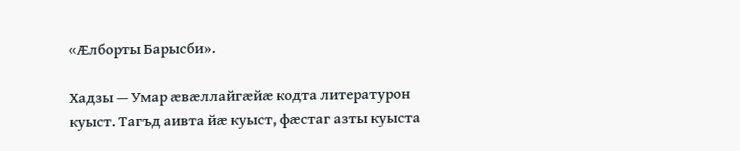«Æлборты Барысби».

Хадзы — Умар æвæллайгæйæ кодта литературон куыст. Тагъд аивта йæ куыст, фæстаг азты куыста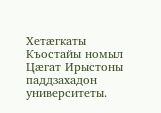Хетæгкаты Къостайы номыл Цæгат Ирыстоны паддзахадон университеты.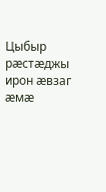Цыбыр рæстæджы ирон æвзаг æмæ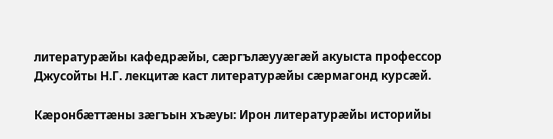литературæйы кафедрæйы, сæргълæууæгæй акуыста профессор Джусойты Н.Г. лекцитæ каст литературæйы сæрмагонд курсæй.

Кæронбæттæны зæгъын хъæуы: Ирон литературæйы историйы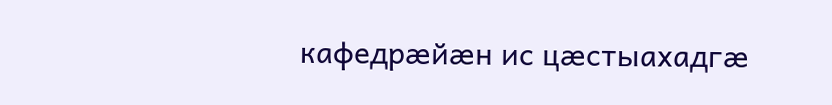кафедрæйæн ис цæстыахадгæ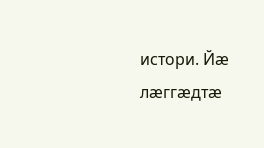истори. Йæ лæггæдтæ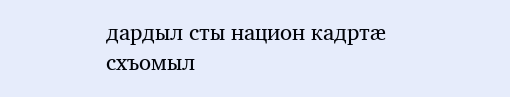дардыл сты национ кадртæ схъомыл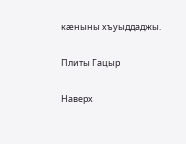кæныны хъуыддаджы.

Плиты Гацыр

Наверх